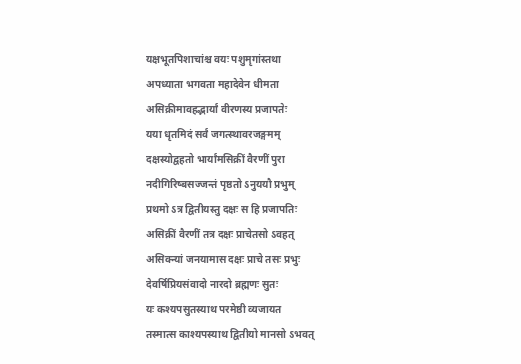यक्षभूतपिशाचांश्च वयः पशुमृगांस्तथा
अपध्याता भगवता महादेवेन धीमता
असिक्रीमावहद्भार्यां वीरणस्य प्रजापतेः
यया धृतमिदं सर्वं जगत्स्थावरजङ्गमम्
दक्षस्योद्वहतो भार्यांमसिक्रीं वैरणीं पुरा
नदीगिरिष्बसज्जन्तं पृष्ठतो ऽनुययौ प्रभुम्
प्रथमो ऽत्र द्वितीयस्तु दक्षः स हि प्रजापतिः
असिक्रीं वैरणीं तत्र दक्षः प्राचेतसो ऽवहत्
असिक्न्यां जनयामास दक्षः प्राचे तसः प्रभुः
देवर्षिप्रियसंवादो नारदो ब्रह्मणः सुतः
यः कश्यपसुतस्याथ परमेष्ठी व्यजायत
तस्मात्स काश्यपस्याथ द्वितीयो मानसो ऽभवत्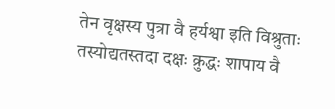तेन वृक्षस्य पुत्रा वै हर्यश्वा इति विश्रुताः
तस्योद्यतस्तदा दक्षः क्रुद्धः शापाय वै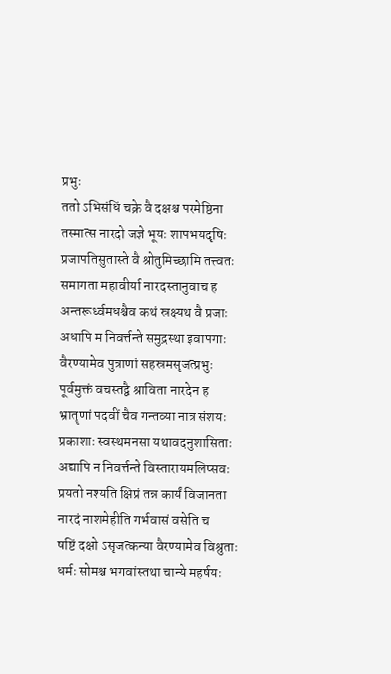प्रभुः
ततो ऽभिसंधिं चक्रे वै दक्षश्च परमेष्ठिना
तस्मात्स नारदो जज्ञे भूयः शापभयदृषिः
प्रजापतिसुतास्ते वै श्रोतुमिच्छामि तत्त्वतः
समागता महावीर्या नारदस्तानुवाच ह
अन्तरूर्ध्वमधश्चैव कथं स्रक्ष्यथ वै प्रजाः
अधापि म निवर्त्तन्ते समुद्रस्था इवापगाः
वैरण्यामेव पुत्राणां सहस्रमसृजत्प्रभुः
पूर्वमुक्तं वचस्तद्वै श्राविता नारदेन ह
भ्रातॄणां पदवीं चैव गन्तव्या नात्र संशयः
प्रकाशाः स्वस्थमनसा यथावदनुशासिताः
अद्यापि न निवर्त्तन्ते विस्तारायमलिप्सवः
प्रयतो नश्यति क्षिप्रं तन्न कार्यं विजानता
नारदं नाशमेहीति गर्भवासं वसेति च
षष्टिं दक्षो ऽसृजत्कन्या वैरण्यामेव विश्रुताः
धर्मः सोमश्च भगवांस्तथा चान्ये महर्षयः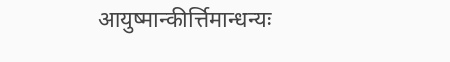आयुष्मान्कीर्त्तिमान्धन्यः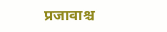प्रजावाश्च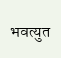भवत्युत